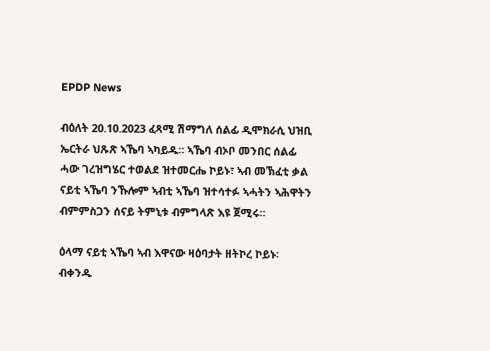EPDP News

ብዕለት 20.10.2023 ፈጻሚ ሽማግለ ሰልፊ ዲሞክራሲ ህዝቢ ኤርትራ ህጹጽ ኣኼባ ኣካይዱ። ኣኼባ ብኦቦ መንበር ሰልፊ ሓው ገረዝግሄር ተወልደ ዝተመርሔ ኮይኑ፣ ኣብ መኽፈቲ ቃል ናይቲ ኣኼባ ንኹሎም ኣብቲ ኣኼባ ዝተሳተፉ ኣሓትን ኣሕዋትን ብምምስጋን ሰናይ ትምኒቱ ብምግላጽ እዩ ጀሚሩ።

ዕላማ ናይቲ ኣኼባ ኣብ እዋናው ዛዕባታት ዘትኮረ ኮይኑ፡ ብቀንዱ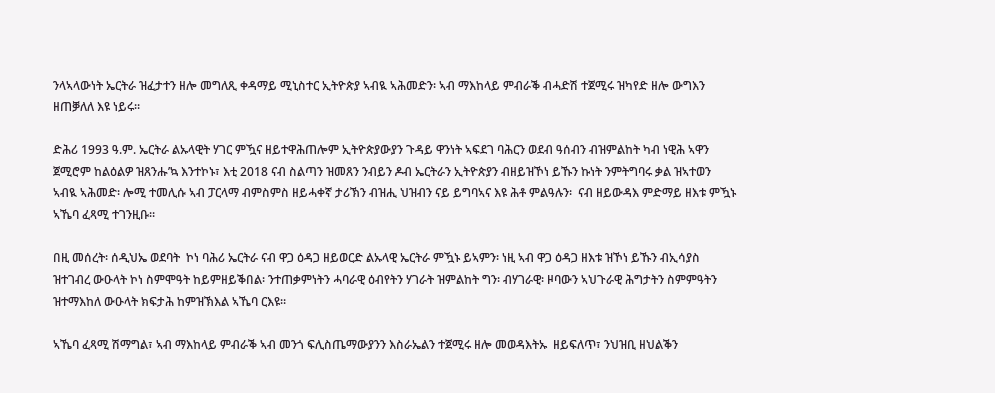ንላኣላውነት ኤርትራ ዝፈታተን ዘሎ መግለጺ ቀዳማይ ሚኒስተር ኢትዮጵያ ኣብዪ ኣሕመድን፡ ኣብ ማእከላይ ምብራቕ ብሓድሽ ተጀሚሩ ዝካየድ ዘሎ ውግእን ዘጠቓለለ እዩ ነይሩ።

ድሕሪ 1993 ዓ.ም. ኤርትራ ልኡላዊት ሃገር ምዃና ዘይተዋሕጠሎም ኢትዮጵያውያን ጉዳይ ዋንነት ኣፍደገ ባሕርን ወደብ ዓሰብን ብዝምልከት ካብ ነዊሕ ኣዋን ጀሚሮም ከልዕልዎ ዝጸንሑ’ኳ እንተኮኑ፣ እቲ 2018 ናብ ስልጣን ዝመጸን ንብይን ዶብ ኤርትራን ኢትዮጵያን ብዘይዝኾነ ይኹን ኩነት ንምትግባሩ ቃል ዝኣተወን ኣብዪ ኣሕመድ፡ ሎሚ ተመሊሱ ኣብ ፓርላማ ብምስምስ ዘይሓቀኛ ታሪኽን ብዝሒ ህዝብን ናይ ይግባኣና እዩ ሕቶ ምልዓሉን፡  ናብ ዘይውዳእ ምድማይ ዘእቱ ምዃኑ ኣኼባ ፈጻሚ ተገንዚቡ።

በዚ መሰረት፡ ሰዲህኤ ወደባት  ኮነ ባሕሪ ኤርትራ ናብ ዋጋ ዕዳጋ ዘይወርድ ልኡላዊ ኤርትራ ምዃኑ ይኣምን፡ ነዚ ኣብ ዋጋ ዕዳጋ ዘእቱ ዝኾነ ይኹን ብኢሳያስ ዝተገብረ ውዑላት ኮነ ስምሞዓት ከይምዘይቕበል፡ ንተጠቃምነትን ሓባራዊ ዕብየትን ሃገራት ዝምልከት ግን፡ ብሃገራዊ፡ ዞባውን ኣህጉራዊ ሕግታትን ስምምዓትን ዝተማእከለ ውዑላት ክፍታሕ ከምዝኽእል ኣኼባ ርእዩ።

ኣኼባ ፈጻሚ ሽማግል፣ ኣብ ማእከላይ ምብራቕ ኣብ መንጎ ፍሊስጤማውያንን እስራኤልን ተጀሚሩ ዘሎ መወዳእትኡ  ዘይፍለጥ፣ ንህዝቢ ዘህልቕን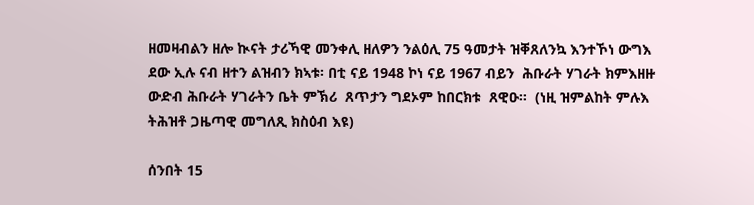ዘመዛብልን ዘሎ ኲናት ታሪኻዊ መንቀሊ ዘለዎን ንልዕሊ 75 ዓመታት ዝቐጸለንኳ እንተኾነ ውግእ ደው ኢሉ ናብ ዘተን ልዝብን ክኣቱ፡ በቲ ናይ 1948 ኮነ ናይ 1967 ብይን  ሕቡራት ሃገራት ክምእዘዙ ውድብ ሕቡራት ሃገራትን ቤት ምኽሪ  ጸጥታን ግደኦም ከበርክቱ  ጸዊዑ።  (ነዚ ዝምልከት ምሉእ ትሕዝቶ ጋዜጣዊ መግለጺ ክስዕብ እዩ)

ሰንበት 15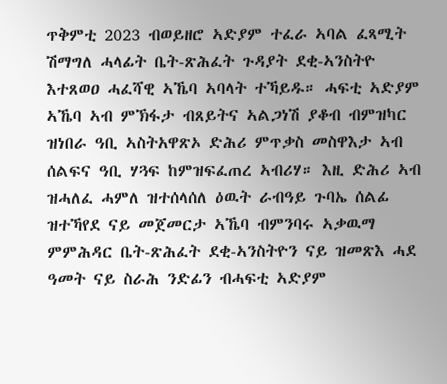ጥቅምቲ 2023 ብወይዘሮ ኣድያም ተፈራ ኣባል ፈጻሚት ሽማግለ ሓላፊት ቤት-ጽሕፈት ጉዳያት ደቂ-ኣንስትዮ እተጸወዐ ሓፈሻዊ ኣኼባ ኣባላት ተኻይዱ። ሓፍቲ ኣድያም ኣኼባ ኣብ ምኽፋታ ብጸይትና ኣልጋነሽ ያቆብ ብምዝካር ዝነበራ ዓቢ ኣስትአዋጽኦ ድሕሪ ምጥቃስ መስዋእታ ኣብ ሰልፍና ዓቢ ሃጓፍ ከምዝፍፈጠረ ኣብሪሃ። እዚ ድሕሪ ኣብ ዝሓለፈ ሓምለ ዝተሰላሰለ ዕዉት ራብዓይ ጉባኤ ሰልፊ ዝተኻየደ ናይ መጀመርታ ኣኼባ ብምንባሩ ኣቃዉማ ምምሕዳር ቤት-ጽሕፈት ደቂ-ኣንስትዮን ናይ ዝመጽእ ሓደ ዓመት ናይ ስራሕ ንድፊን ብሓፍቲ ኣድያም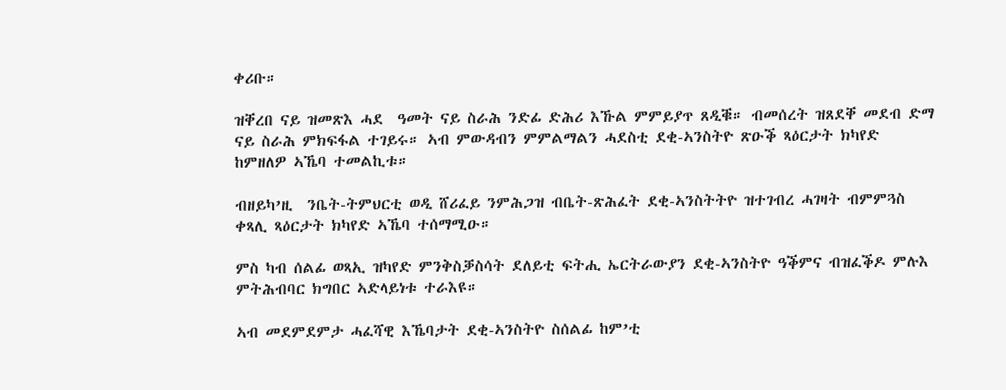ቀሪቡ።

ዝቐረበ ናይ ዝመጽእ ሓደ  ዓመት ናይ ስራሕ ንድፊ ድሕሪ እኹል ምምይያጥ ጸዲቑ። ብመሰረት ዝጸደቐ መደብ ድማ ናይ ስራሕ ምክፍፋል ተገይሩ። ኣብ ምውዳብን ምምልማልን ሓደስቲ ደቂ-ኣንስትዮ ጽዑቕ ጻዕርታት ክካየድ ከምዘለዎ ኣኼባ ተመልኪቱ።

ብዘይካ’ዚ  ንቤት-ትምህርቲ ወዲ ሸሪፈይ ንምሕጋዝ ብቤት-ጽሕፈት ደቂ-ኣንስትትዮ ዝተገብረ ሓገዛት ብምምጓስ ቀጻሊ ጻዕርታት ክካየድ ኣኼባ ተሰማሚዑ።

ምስ ካብ ሰልፊ ወጻኢ ዝካየድ ምንቅስቓስሳት ደለይቲ ፍትሒ ኤርትራውያን ደቂ-ኣንስትዮ ዓቕምና ብዝፈቕዶ ምሉእ ምትሕብባር ክግበር ኣድላይነቱ ተራእዩ።

ኣብ መደምደምታ ሓፈሻዊ እኼባታት ደቂ-ኣንስትዮ ስሰልፊ ከም’ቲ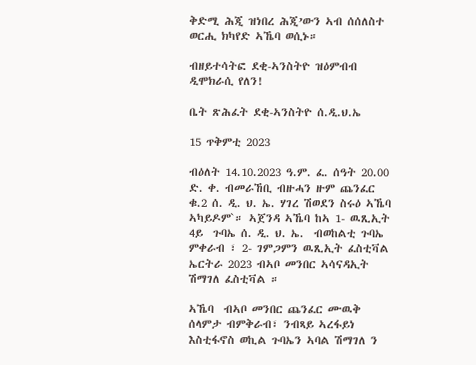ቅድሚ ሕጂ ዝነበረ ሕጂ’ውን ኣብ ሰሰለስተ ወርሒ ክካየድ ኣኼባ ወሲኑ።

ብዘይተሳትፎ ደቂ-ኣንስትዮ ዝዕምብብ ዲሞክራሲ የለን!

ቤት ጽሕፈት ደቂ-ኣንስትዮ ሰ.ዲ.ህ.ኤ

15 ጥቅምቲ 2023

ብዕለት 14.10.2023 ዓ.ም. ፈ. ሰዓት 20.00 ድ. ቀ. ብመራኸቢ ብዙሓን ዙም ጨንፈር ቁ.2 ሰ. ዲ. ህ. ኤ. ሃገረ ሽወደን ስሩዕ ኣኼባ ኣካይዶም`። ኣጀንዳ ኣኼባ ከኣ 1- ዉጺኢት 4ይ  ጉባኤ ሰ. ዲ. ህ. ኤ.  ብወከልቲ ጉባኤ ምቀራብ ፣ 2- ገምጋምን ዉጺኢት ፈስቲቫል ኤርትራ 2023 ብኣቦ መንበር ኣሳናዳኢት ሽማገለ ፈስቲቫል ።

ኣኼባ  ብኣቦ መንበር ጨንፈር ሙዉቅ ሰላምታ ብምቅራብ፣ ንብጻይ ኣረፋይነ እስቲፋኖስ ወኪል ጉባኤን ኣባል ሽማገለ ን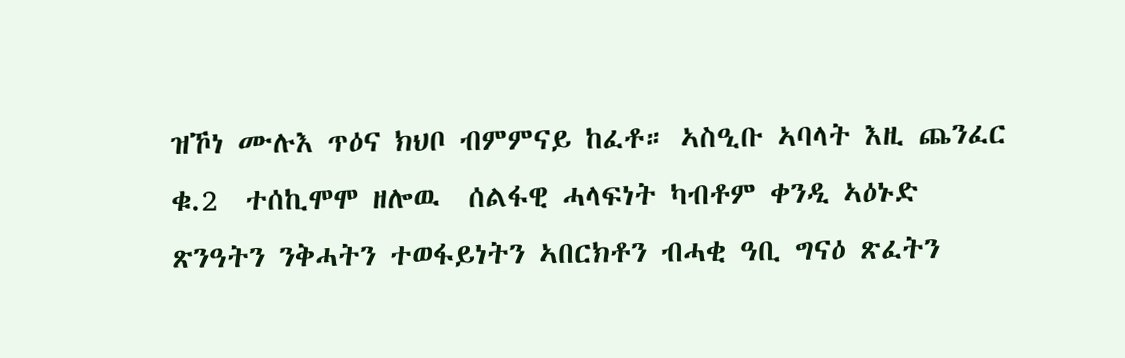ዝኾነ ሙሉእ ጥዕና ክህቦ ብምምናይ ከፈቶ። ኣስዒቡ ኣባላት እዚ ጨንፈር ቁ.2  ተሰኪሞሞ ዘሎዉ  ሰልፋዊ ሓላፍነት ካብቶም ቀንዲ ኣዕኑድ ጽንዓትን ንቅሓትን ተወፋይነትን ኣበርክቶን ብሓቂ ዓቢ ግናዕ ጽፈትን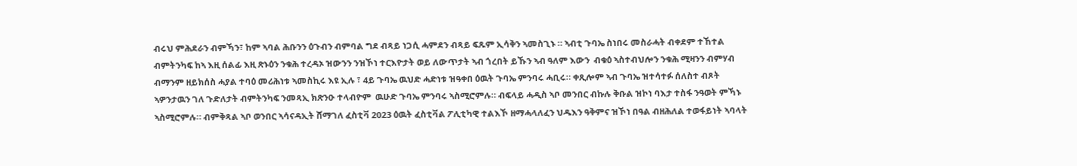ብሩህ ምሕደራን ብምኻን፣ ከም ኣባል ሕቡንን ዕጉብን ብምባል ግደ ብጻይ ነጋሲ ሓምደን ብጻይ ፍጹም ኢሳቅን ኣመስጊኑ ። ኣብቲ ጉባኤ ስነበሩ መስራሓት ብቀደም ተኸተል ብምትንካፍ ከኣ እዚ ሰልፊ እዚ ጽኑዕን ንቁሕ ተረዳኦ ዝውንን ንዝኾነ ተርእዮታት ወይ ለውጥታት ኣብ ጎረበት ይኹን ኣብ ዓለም እውን  ብቁዕ ኣስተብህሎን ንቁሕ ሚዛንን ብምሃብ ብማንም ዘይክሰስ ሓያል ተባዕ መሪሕነቱ ኣመስኪሩ እዩ ኢሉ ፣ 4ይ ጉባኤ ዉህድ ሓድነቱ ዝዓቀበ ዕዉት ጉባኤ ምንባሩ ሓቢሩ። ቀጺሎም ኣብ ጉባኤ ዝተሳተፉ ሰለስተ ብጾት ኣዎንታዉን ገለ ጉድለታት ብምትንካፍ ንመጻኢ ክጽንዑ ተላብዮም  ዉሁድ ጉባኤ ምንባሩ ኣስሚሮምሉ። ብፍላይ ሓዲስ ኣቦ መንበር ብኩሉ ቅቡል ዝኮነ ባእታ ተስፋ ንዓወት ምኻኑ ኣስሚሮምሉ። ብምቅጻል ኣቦ ወንበር ኣሳናዳኢት ሸማገለ ፈስቲቫ 2023 ዕዉት ፈስቲቫል ፖሊቲካዊ ተልእኾ ዘማሓላለፈን ህዱእን ዓቅምና ዝኾነ በዓል ብዘሕለል ተወፋይነት ኣባላት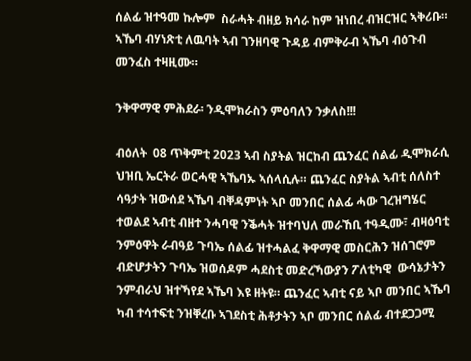ሰልፊ ዝተዓመ ኩሎም  ስራሓት ብዘይ ክሳራ ከም ዝነበረ ብዝርዝር ኣቅሪቡ። ኣኼባ ብሃነጽቲ ለዉባት ኣብ ገንዘባዊ ጉዳይ ብምቅራብ ኣኼባ ብዕጉብ መንፈስ ተዛዚሙ።

ንቅዋማዊ ምሕደራ፡ ንዲሞክራስን ምዕባለን ንቃለስ!!!

ብዕለት  08 ጥቅምቲ 2023 ኣብ ስያትል ዝርከብ ጨንፈር ሰልፊ ዲሞክራሲ ህዝቢ ኤርትራ ወርሓዊ ኣኼባኡ ኣሰላሲሉ። ጨንፈር ስያትል ኣብቲ ሰለስተ ሳዓታት ዝውሰደ ኣኼባ ብቐዳምነት ኣቦ መንበር ሰልፊ ሓው ገረዝግሄር ተወልደ ኣብቲ ብዘተ ንሓባዊ ንቕሓት ዝተባህለ መራኸቢ ተዓዲሙ፣ ብዛዕባቲ ንምዕዋት ራብዓይ ጉባኤ ሰልፊ ዝተሓልፈ ቅዋማዊ መስርሕን ዝሰገሮም ብድሆታትን ጉባኤ ዝወሰዶም ሓደስቲ መድረኻውያን ፖለቲካዊ  ውሳኔታትን ንምብራህ ዝተኻየደ ኣኼባ እዩ ዘትዩ። ጨንፈር ኣብቲ ናይ ኣቦ መንበር ኣኼባ ካብ ተሳተፍቲ ንዝቐረቡ ኣገደስቲ ሕቶታትን ኣቦ መንበር ሰልፊ ብተደጋጋሚ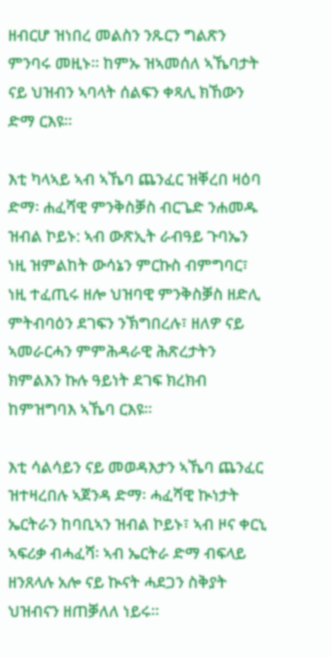ዘብርሆ ዝነበረ መልስን ንጹርን ግልጽን ምንባሩ መዚኑ። ከምኡ ዝኣመሰለ ኣኼባታት ናይ ህዝብን ኣባላት ሰልፍን ቀጻሊ ክኸውን ድማ ርእዩ።

እቲ ካላኣይ ኣብ ኣኼባ ጨንፈር ዝቐረበ ዛዕባ ድማ፡ ሐፈሻዊ ምንቅስቓስ ብርጌድ ንሐመዱ ዝብል ኮይኑ: ኣብ ውጽኢት ራብዓይ ጉባኤን ነዚ ዝምልከት ውሳኔን ምርኩስ ብምግባር፣ ነዚ ተፈጢሩ ዘሎ ህዝባዊ ምንቅስቓስ ዘድሊ ምትብባዕን ደገፍን ንኽግበረሉ፣ ዘለዎ ናይ ኣመራርሓን ምምሕዳራዊ ሕጽረታትን ክምልእን ኩሉ ዓይነት ደገፍ ክረክብ ከምዝግባእ ኣኼባ ርእዩ።

እቲ ሳልሳይን ናይ መወዳእታን ኣኼባ ጨንፈር ዝተዛረበሉ ኣጀንዳ ድማ፡ ሓፈሻዊ ኲነታት ኤርትራን ከባቢኣን ዝብል ኮይኑ፣ ኣብ ዞና ቀርኒ ኣፍሪቃ ብሓፈሻ፡ ኣብ ኤርትራ ድማ ብፍላይ  ዘንጸላሉ አሎ ናይ ኲናት ሓደጋን ስቅያት ህዝብናን ዘጠቓለለ ነይሩ።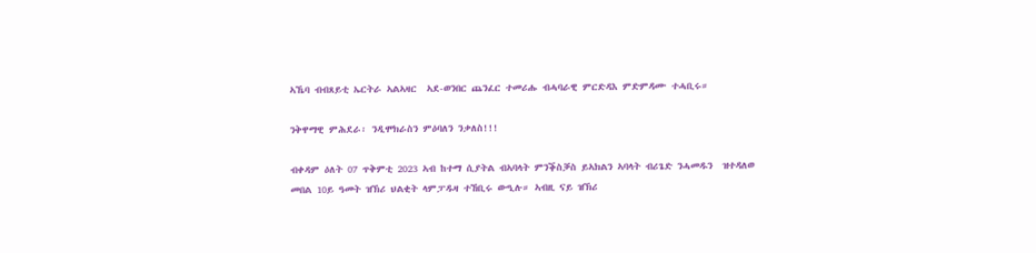ኣኼባ ብብጸይቲ ኤርትራ ኣልኣዛር  ኣደ-ወንበር ጨንፈር ተመሪሑ ብሓባራዊ ምርድዳእ ምድምዳሙ ተሓቢሩ።

ንቅዋማዊ ምሕደራ፡ ንዲሞክራስን ምዕባለን ንቃለስ!!!

ብቀዳም ዕለት 07 ጥቅምቲ 2023 ኣብ ከተማ ሲያትል ብኣባላት ምንቕስቓስ ይኣክልን ኣባላት ብሪጌድ ንሓመዱን  ዝተዳለወ መበል 10ይ ዓመት ዝኽሪ ህልቂት ላምፓዱዛ ተኸቢሩ ውዒሉ። ኣብዚ ናይ ዝኽሪ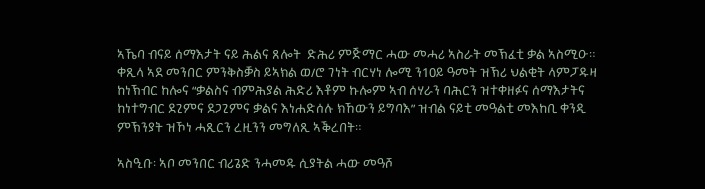ኣኼባ ብናይ ሰማእታት ናይ ሕልና ጸሎት  ድሕሪ ምጅማር ሓው መሓሪ ኣስራት መኽፈቲ ቃል ኣስሚዑ። ቀጺላ ኣደ መንበር ምንቅስቓስ ይኣክል ወ/ሮ ገነት ብርሃነ ሎሚ ን10ይ ዓመት ዝኽሪ ህልቂት ላምፓዱዛ ከነኽብር ከሎና “ቃልስና ብምሕያል ሕድሪ እቶም ኩሎም ኣብ ሰሃራን ባሕርን ዝተቀዘፉና ሰማእታትና ከነተግብር ደጊምና ደጋጊምና ቃልና እነሐድሰሉ ክኸውን ይግባእ” ዝብል ናይቲ መዓልቲ መእከቢ ቀንዲ ምኽንያት ዝኾነ ሓጺርን ረዚንን መግለጺ ኣቕረበት።

ኣስዒቡ፡ ኣቦ መንበር ብሪጌድ ንሓመዱ ሲያትል ሓው መዓሾ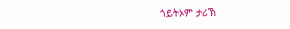ጎይትኦም ታሪኽ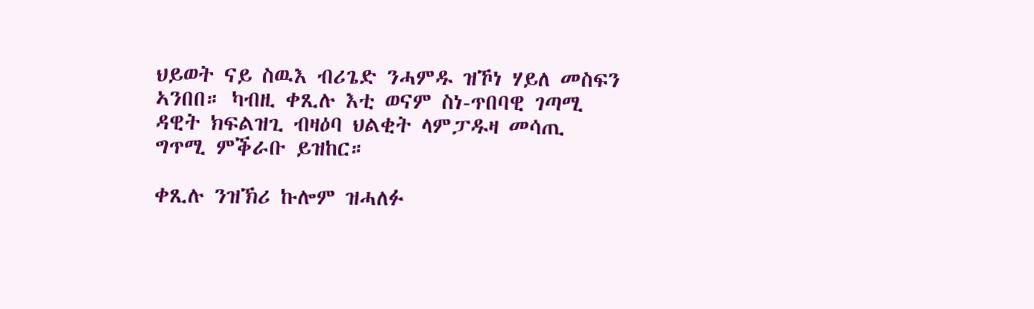ህይወት ናይ ስዉእ ብሪጌድ ንሓምዱ ዝኾነ ሃይለ መስፍን ኣንበበ። ካብዚ ቀጺሉ እቲ ወናም ስነ-ጥበባዊ ገጣሚ ዳዊት ክፍልዝጊ ብዛዕባ ህልቂት ላምፓዱዛ መሳጢ ግጥሚ ምቕራቡ ይዝከር።

ቀጺሉ ንዝኽሪ ኩሎም ዝሓለፉ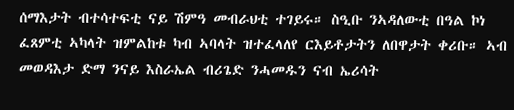ሰማእታት ብተሳተፍቲ ናይ ሽምዓ መብራህቲ ተገይሩ። ስዒቡ ንኣዳለውቲ በዓል ኮነ ፈጸምቲ ኣካላት ዝምልከቱ ካብ ኣባላት ዝተፈላለየ ርእይቶታትን ለበዋታት ቀሪቡ። ኣብ መወዳእታ ድማ ንናይ እስራኤል ብሪጌድ ንሓመዱን ናብ ኤሪሳት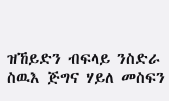ዝኸይድን ብፍላይ ንስድራ ስዉእ ጅግና ሃይለ መስፍን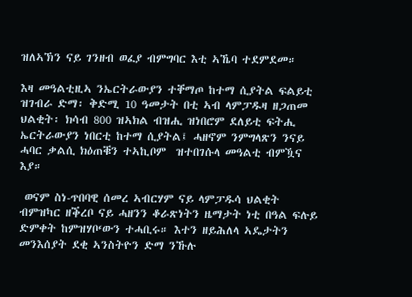ዝለኣኽን ናይ ገንዘብ ወፈያ ብምግባር እቲ ኣኼባ ተደምደመ።

እዛ መዓልቲዚኣ ንኤርትራውያን ተቐማጦ ከተማ ሲያትል ፍልይቲ ዝገብራ ድማ፡ ቅድሚ 10 ዓመታት በቲ ኣብ ላምፓዱዛ ዘጋጠመ ህልቂት፡ ክሳብ 800 ዝኣክል ብዝሒ ዝነበሮም ደለይቲ ፍትሒ ኤርትራውያን ነበርቲ ከተማ ሲያትል፤ ሓዘኖም ንምግላጽን ንናይ ሓባር ቃልሲ ክዕጠቑን ተኣኪቦም  ዝተበገሱላ መዓልቲ ብምዃና እያ።

 ወናም ስነ-ጥበባዊ ሰመረ ኣብርሃም ናይ ላምፓዱሳ ህልቂት ብምዝካር ዘቕረቦ ናይ ሓዘንን ቆራጽነትን ዜማታት ነቲ በዓል ፍሉይ ድምቀት ከምዝሃቦ‘ውን ተሓቢሩ። እተን ዘይሕለላ ኣዴታትን መንእሰያት ደቂ ኣንስትዮን ድማ ንኹሉ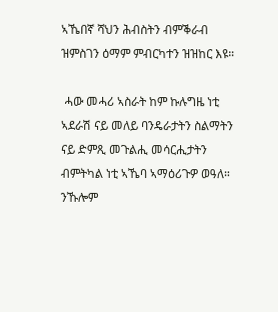ኣኼበኛ ሻህን ሕብስትን ብምቕራብ ዝምስገን ዕማም ምብርካተን ዝዝከር እዩ።

 ሓው መሓሪ ኣስራት ከም ኩሉግዜ ነቲ ኣደራሽ ናይ መለይ ባንዴራታትን ስልማትን ናይ ድምጺ መጉልሒ መሳርሒታትን ብምትካል ነቲ ኣኼባ ኣማዕሪጉዎ ወዓለ። ንኹሎም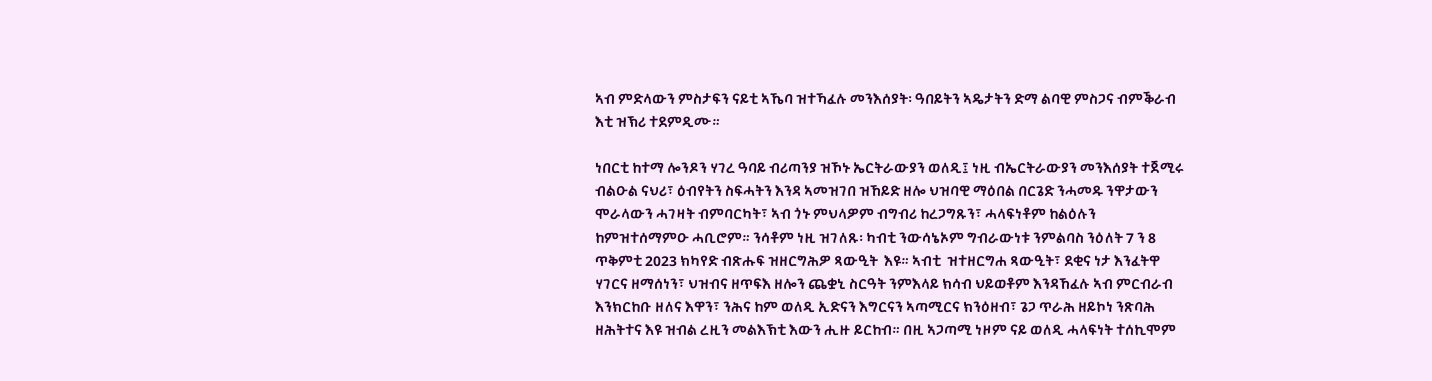ኣብ ምድላውን ምስታፍን ናይቲ ኣኼባ ዝተኻፈሉ መንእሰያት፡ ዓበይትን ኣዴታትን ድማ ልባዊ ምስጋና ብምቕራብ እቲ ዝኽሪ ተደምዲሙ።

ነበርቲ ከተማ ሎንዶን ሃገረ ዓባይ ብሪጣንያ ዝኾኑ ኤርትራውያን ወለዲ፤ ነዚ ብኤርትራውያን መንእሰያት ተጀሚሩ ብልዑል ናህሪ፣ ዕብየትን ስፍሓትን እንዳ ኣመዝገበ ዝኸይድ ዘሎ ህዝባዊ ማዕበል በርጌድ ንሓመዱ ንዋታውን ሞራላውን ሓገዛት ብምባርካት፣ ኣብ ጎኑ ምህላዎም ብግብሪ ከረጋግጹን፣ ሓላፍነቶም ከልዕሉን ከምዝተሰማምዑ ሓቢሮም። ንሳቶም ነዚ ዝገለጹ፡ ካብቲ ንውሳኔኦም ግብራውነቱ ንምልባስ ንዕለት 7 ን 8 ጥቅምቲ 2023 ክካየድ ብጽሑፍ ዝዘርግሕዎ ጻውዒት  እዩ። ኣብቲ  ዝተዘርግሐ ጻውዒት፣ ደቂና ነታ እንፈትዋ ሃገርና ዘማሰነን፣ ህዝብና ዘጥፍእ ዘሎን ጨቋኒ ስርዓት ንምእላይ ክሳብ ህይወቶም እንዳኸፈሉ ኣብ ምርብራብ እንክርከቡ ዘለና እዋን፣ ንሕና ከም ወለዲ ኢድናን እግርናን ኣጣሚርና ክንዕዘብ፣ ጌጋ ጥራሕ ዘይኮነ ንጽባሕ  ዘሕትተና እዩ ዝብል ረዚን መልእኽቲ እውን ሒዙ ይርከብ። በዚ ኣጋጣሚ ነዞም ናይ ወለዲ ሓላፍነት ተሰኪሞም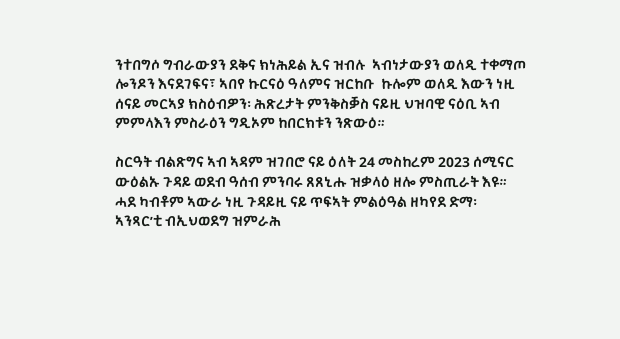ንተበግሶ ግብራውያን ደቅና ክነሕይል ኢና ዝብሉ  ኣብነታውያን ወለዲ ተቀማጦ ሎንዶን እናደገፍና፣ ኣበየ ኩርናዕ ዓለምና ዝርከቡ  ኩሎም ወለዲ እውን ነዚ ሰናይ መርኣያ ክስዕብዎን፡ ሕጽረታት ምንቅስቓስ ናይዚ ህዝባዊ ናዕቢ ኣብ ምምላእን ምስራዕን ግዲኦም ከበርክቱን ንጽውዕ።

ስርዓት ብልጽግና ኣብ ኣዳም ዝገበሮ ናይ ዕለት 24 መስከረም 2023 ሰሚናር ውዕልኡ ጉዳይ ወደብ ዓሰብ ምንባሩ ጸጸኒሑ ዝቃላዕ ዘሎ ምስጢራት እዩ። ሓደ ካብቶም ኣውራ ነዚ ጉዳይዚ ናይ ጥፍኣት ምልዕዓል ዘካየደ ድማ፡ ኣንጻር’ቲ ብኢህወደግ ዝምራሕ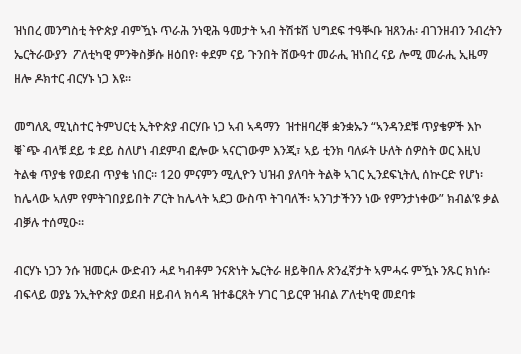ዝነበረ መንግስቲ ትዮጵያ ብምዃኑ ጥራሕ ንነዊሕ ዓመታት ኣብ ትሽቱሽ ህግደፍ ተዓቚቡ ዝጸንሐ፡ ብገንዘብን ንብረትን ኤርትራውያን  ፖለቲካዊ ምንቅስቓሱ ዘዕበየ፡ ቀደም ናይ ጉንበት ሸውዓተ መራሒ ዝነበረ ናይ ሎሚ መራሒ ኢዜማ ዘሎ ዶክተር ብርሃኑ ነጋ እዩ።

መግለጺ ሚኒስተር ትምህርቲ ኢትዮጵያ ብርሃቡ ነጋ ኣብ ኣዳማን  ዝተዘባረቐ ቋንቋኡን “ኣንዳንደቹ ጥያቄዎች እኮ ቑ`ጭ ብላቹ ደይ ቱ ደይ ስለሆነ ብደምብ ፎሎው ኣናርገውም እንጂ፣ ኣይ ቲንክ ባለፉት ሁለት ሰዎስት ወር እዚህ ትልቁ ጥያቄ የወደብ ጥያቄ ነበር። 120 ምናምን ሚሊዮን ህዝብ ያለባት ትልቅ ኣገር ኢንደፍኒትሊ ሰኵርድ የሆነ፡ ከሌላው ኣለም የምትገበያይበት ፖርት ከሌላት ኣደጋ ውስጥ ትገባለች፡ ኣንገታችንን ነው የምንታነቀው” ክብል’ዩ ቃል ብቓሉ ተሰሚዑ።

ብርሃኑ ነጋን ንሱ ዝመርሖ ውድብን ሓደ ካብቶም ንናጽነት ኤርትራ ዘይቅበሉ ጽንፈኛታት ኣምሓሩ ምዃኑ ንጹር ክነሱ፡  ብፍላይ ወያኔ ንኢትዮጵያ ወደብ ዘይብላ ክሳዳ ዝተቆርጸት ሃገር ገይርዋ ዝብል ፖለቲካዊ መደባቱ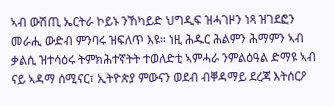ኣብ ውሽጢ ኤርትራ ኮይኑ ንኸካይድ ህግዲፍ ዝሓገዞን ነጻ ዝገደፎን መራሒ ውድብ ምንባሩ ዝፍለጥ እዩ። ነዚ ሕዱር ሕልምን ሕማምን ኣብ ቃልሲ ዝተሳዕሩ ትምክሕተኛትት ተወለድቲ ኣምሓራ ንምልዕዓል ድማዩ ኣብ ናይ ኣዳማ ሰሚናር፣ ኢትዮጵያ ምውናን ወደብ ብቐዳማይ ደረጃ እትሰርዖ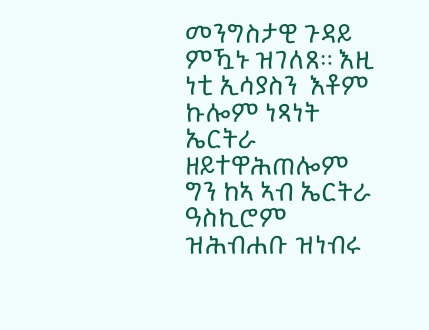መንግስታዊ ጉዳይ ምዃኑ ዝገለጸ። እዚ ነቲ ኢሳያስን  እቶም ኩሎም ነጻነት ኤርትራ ዘይተዋሕጠሎም ግን ከኣ ኣብ ኤርትራ ዓስኪሮም ዝሕብሐቡ ዝነብሩ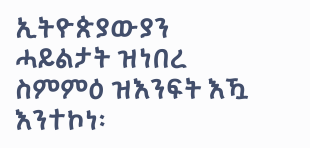ኢትዮጵያውያን ሓይልታት ዝነበረ ስምምዕ ዝእንፍት እዃ እንተኮነ፡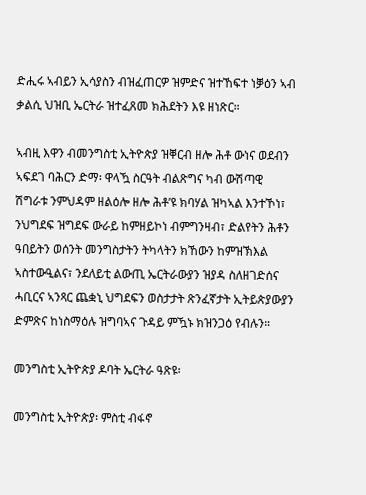ድሒሩ ኣብይን ኢሳያስን ብዝፈጠርዎ ዝምድና ዝተኸፍተ ነቓዕን ኣብ ቃልሲ ህዝቢ ኤርትራ ዝተፈጸመ ክሕደትን እዩ ዘነጽር።

ኣብዚ እዋን ብመንግስቲ ኢትዮጵያ ዝቐርብ ዘሎ ሕቶ ውነና ወደብን ኣፍደገ ባሕርን ድማ፡ ዋላዃ ስርዓት ብልጽግና ካብ ውሽጣዊ ሽግራቱ ንምህዳም ዘልዕሎ ዘሎ ሕቶ’ዩ ክባሃል ዝካኣል እንተኾነ፣ ንህግደፍ ዝግደፍ ውራይ ከምዘይኮነ ብምግንዛብ፣ ድልየትን ሕቶን ዓበይትን ወሰንት መንግስታትን ትካላትን ክኸውን ከምዝኽእል ኣስተውዒልና፣ ንደለይቲ ልውጢ ኤርትራውያን ዝያዳ ስለዘገድሰና ሓቢርና ኣንጻር ጨቋኒ ህግደፍን ወስታታት ጽንፈኛታት ኢትይጵያውያን ድምጽና ከነስማዕሉ ዝግባኣና ጉዳይ ምዃኑ ክዝንጋዕ የብሉን።

መንግስቲ ኢትዮጵያ ዶባት ኤርትራ ዓጽዩ፡

መንግስቲ ኢትዮጵያ፡ ምስቲ ብፋኖ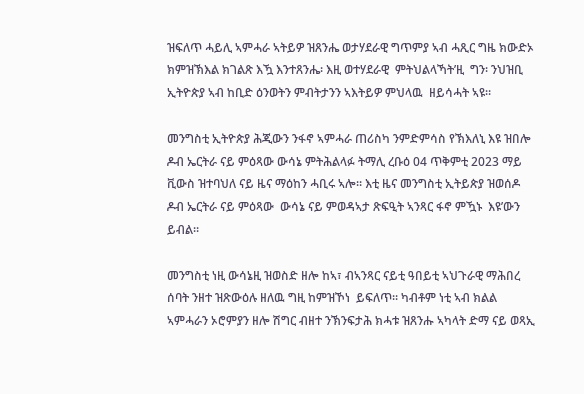ዝፍለጥ ሓይሊ ኣምሓራ ኣትይዎ ዝጸንሔ ወታሃደራዊ ግጥምያ ኣብ ሓጺር ግዜ ክውድኦ ክምዝኽእል ክገልጽ እዃ እንተጸንሔ፡ እዚ ወተሃደራዊ  ምትህልላኻት’ዚ  ግን፡ ንህዝቢ ኢትዮጵያ ኣብ ከቢድ ዕንወትን ምብትታንን ኣእትይዎ ምህላዉ  ዘይሳሓት ኣዩ።

መንግስቲ ኢትዮጵያ ሕጂውን ንፋኖ ኣምሓራ ጠሪስካ ንምድምሳስ የኽእለኒ እዩ ዝበሎ ዶብ ኤርትራ ናይ ምዕጻው ውሳኔ ምትሕልላፉ ትማሊ ረቡዕ 04 ጥቅምቲ 2023 ማይ ቪውስ ዝተባህለ ናይ ዜና ማዕከን ሓቢሩ ኣሎ። እቲ ዜና መንግስቲ ኢትይጵያ ዝወሰዶ ዶብ ኤርትራ ናይ ምዕጻው  ውሳኔ ናይ ምወዳኣታ ጽፍዒት ኣንጻር ፋኖ ምዃኑ  እዩ’ውን  ይብል።

መንግስቲ ነዚ ውሳኔዚ ዝወስድ ዘሎ ከኣ፣ ብኣንጻር ናይቲ ዓበይቲ ኣህጉራዊ ማሕበረ ሰባት ንዘተ ዝጽውዕሉ ዘለዉ ግዚ ከምዝኾነ  ይፍለጥ። ካብቶም ነቲ ኣብ ክልል ኣምሓራን ኦሮምያን ዘሎ ሽግር ብዘተ ንኽንፍታሕ ክሓቱ ዝጸንሑ ኣካላት ድማ ናይ ወጻኢ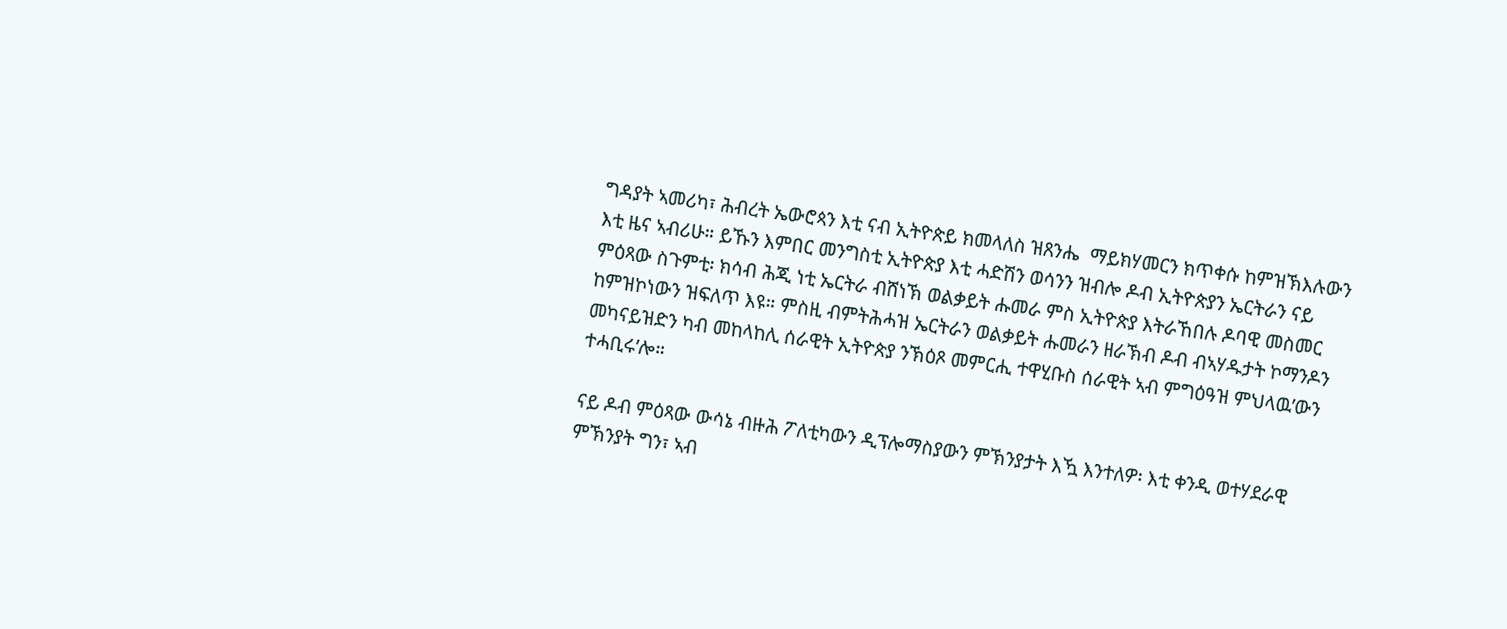ግዳያት ኣመሪካ፣ ሕብረት ኤውሮጳን እቲ ናብ ኢትዮጵይ ክመላለስ ዝጸንሔ  ማይክሃመርን ክጥቀሱ ከምዝኽእሉውን እቲ ዜና ኣብሪሁ። ይኹን እምበር መንግስቲ ኢትዮጵያ እቲ ሓድሽን ወሳንን ዝብሎ ዶብ ኢትዮጵያን ኤርትራን ናይ ምዕጻው ስጉምቲ፡ ክሳብ ሕጂ ነቲ ኤርትራ ብሸነኽ ወልቃይት ሑመራ ምስ ኢትዮጵያ እትራኸበሉ ዶባዊ መስመር ከምዝኮነውን ዝፍለጥ እዩ። ምስዚ ብምትሕሓዝ ኤርትራን ወልቃይት ሑመራን ዘራኽብ ዶብ ብኣሃዱታት ኮማንዶን መካናይዝድን ካብ መከላከሊ ሰራዊት ኢትዮጵያ ንኽዕጾ መምርሒ ተዋሂቡስ ሰራዊት ኣብ ምግዕዓዝ ምህላዉ’ውን ተሓቢሩ’ሎ።

ናይ ዶብ ምዕጻው ውሳኔ ብዙሕ ፖለቲካውን ዲፕሎማስያውን ምኽንያታት እዃ እንተለዎ፡ እቲ ቀንዲ ወተሃደራዊ ምኽንያት ግን፣ ኣብ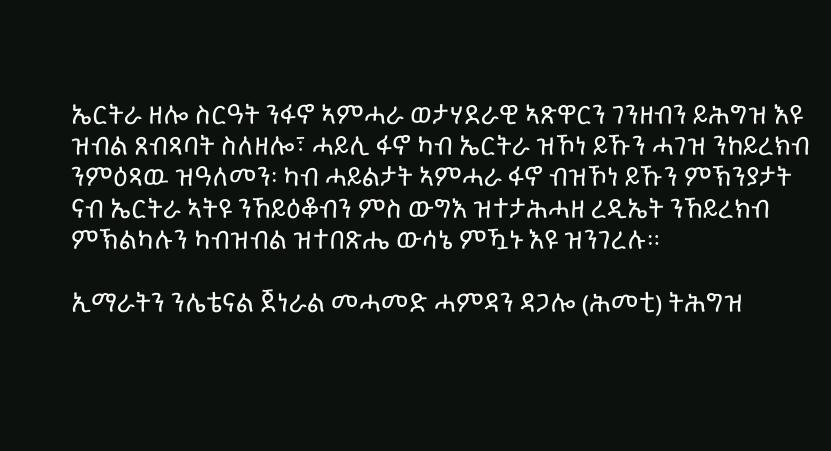ኤርትራ ዘሎ ስርዓት ንፋኖ ኣምሓራ ወታሃደራዊ ኣጽዋርን ገንዘብን ይሕግዝ እዩ ዝብል ጸብጻባት ስለዘሎ፣ ሓይሊ ፋኖ ካብ ኤርትራ ዝኾነ ይኹን ሓገዝ ንከይረክብ ንምዕጻዉ ዝዓለመን፡ ካብ ሓይልታት ኣምሓራ ፋኖ ብዝኾነ ይኹን ምኽንያታት ናብ ኤርትራ ኣትዩ ንኸይዕቆብን ምስ ውግእ ዝተታሕሓዘ ረዲኤት ንኸይረክብ ምኽልካሉን ካብዝብል ዝተበጽሔ ውሳኔ ምዃኑ እዩ ዝንገረሉ።

ኢማራትን ንሌቴናል ጀነራል መሓመድ ሓምዳን ዳጋሎ (ሕመቲ) ትሕግዝ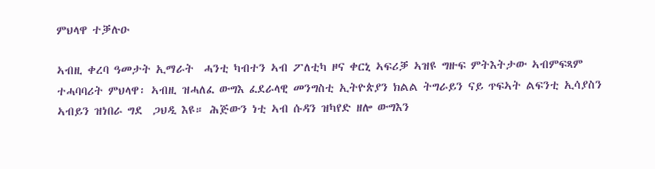ምህላዋ ተቓሉዑ

ኣብዚ ቀረባ ዓመታት ኢማራት  ሓንቲ ካብተን ኣብ ፖለቲካ ዞና ቀርኒ ኣፍሪቓ ኣዝዩ ግዙፍ ምትእትታው ኣብምፍጻም ተሓባባሪት ምህላዋ፡ ኣብዚ ዝሓለፈ ውግእ ፈደራላዊ መንግስቲ ኢትዮጵያን ክልል ትግራይን ናይ ጥፍኣት ልፍንቲ ኢሳያስን ኣብይን ዝነበራ ግደ  ጋህዲ እዩ። ሕጅውን ነቲ ኣብ ሱዳን ዝካየድ ዘሎ ውግእን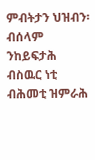ምብትታን ህዝብን፡ ብሰላም ንከይፍታሕ ብስዉር ነቲ ብሕመቲ ዝምራሕ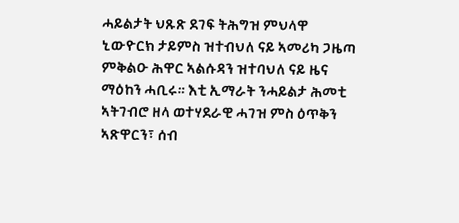ሓይልታት ህጹጽ ደገፍ ትሕግዝ ምህላዋ ኒውዮርክ ታይምስ ዝተብህለ ናይ ኣመሪካ ጋዜጣ ምቅልዑ ሕዋር ኣልሱዳን ዝተባህለ ናይ ዜና ማዕከን ሓቢሩ። እቲ ኢማራት ንሓይልታ ሕመቲ ኣትገብሮ ዘላ ወተሃደራዊ ሓገዝ ምስ ዕጥቅን ኣጽዋርን፣ ሰብ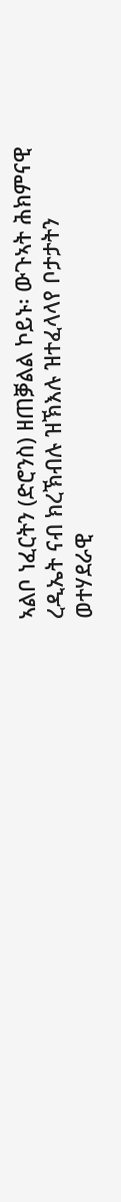ኣልቦ ነፈርትን (ድሮንስ) ዘጠቓልል ኮይኑ፡ ውጉኣት ሕክምናዊ ረዲኤት ናብ ክረኽብሉ ዝኽእሉ ዝተፈላላየ ቦታታትን ወተሃደራዊ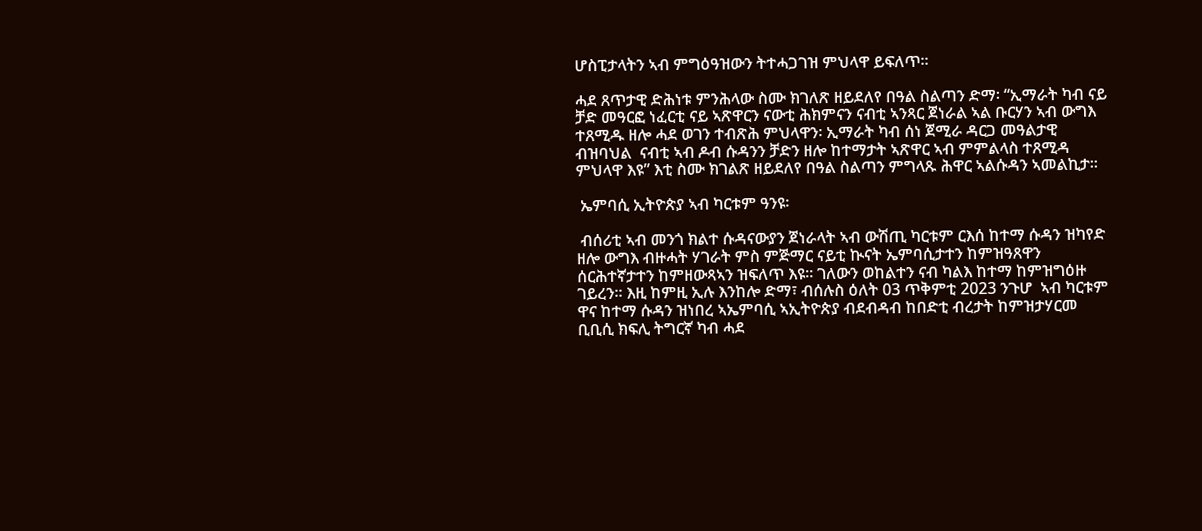ሆስፒታላትን ኣብ ምግዕዓዝውን ትተሓጋገዝ ምህላዋ ይፍለጥ።

ሓደ ጸጥታዊ ድሕነቱ ምንሕላው ስሙ ክገለጽ ዘይደለየ በዓል ስልጣን ድማ፡ “ኢማራት ካብ ናይ ቻድ መዓርፎ ነፈርቲ ናይ ኣጽዋርን ናውቲ ሕክምናን ናብቲ ኣንጻር ጀነራል ኣል ቡርሃን ኣብ ውግእ ተጸሚዱ ዘሎ ሓደ ወገን ተብጽሕ ምህላዋን፡ ኢማራት ካብ ሰነ ጀሚራ ዳርጋ መዓልታዊ ብዝባህል  ናብቲ ኣብ ዶብ ሱዳንን ቻድን ዘሎ ከተማታት ኣጽዋር ኣብ ምምልላስ ተጸሚዳ ምህላዋ እዩ” እቲ ስሙ ክገልጽ ዘይደለየ በዓል ስልጣን ምግላጹ ሕዋር ኣልሱዳን ኣመልኪታ።

 ኤምባሲ ኢትዮጵያ ኣብ ካርቱም ዓንዩ፡

 ብሰሪቲ ኣብ መንጎ ክልተ ሱዳናውያን ጀነራላት ኣብ ውሽጢ ካርቱም ርእሰ ከተማ ሱዳን ዝካየድ ዘሎ ውግእ ብዙሓት ሃገራት ምስ ምጅማር ናይቲ ኲናት ኤምባሲታተን ከምዝዓጸዋን ሰርሕተኛታተን ከምዘውጻኣን ዝፍለጥ እዩ። ገለውን ወከልተን ናብ ካልእ ከተማ ከምዝግዕዙ ገይረን። እዚ ከምዚ ኢሉ እንከሎ ድማ፣ ብሰሉስ ዕለት 03 ጥቅምቲ 2023 ንጉሆ  ኣብ ካርቱም ዋና ከተማ ሱዳን ዝነበረ ኣኤምባሲ ኣኢትዮጵያ ብደብዳብ ከበድቲ ብረታት ከምዝታሃርመ ቢቢሲ ክፍሊ ትግርኛ ካብ ሓደ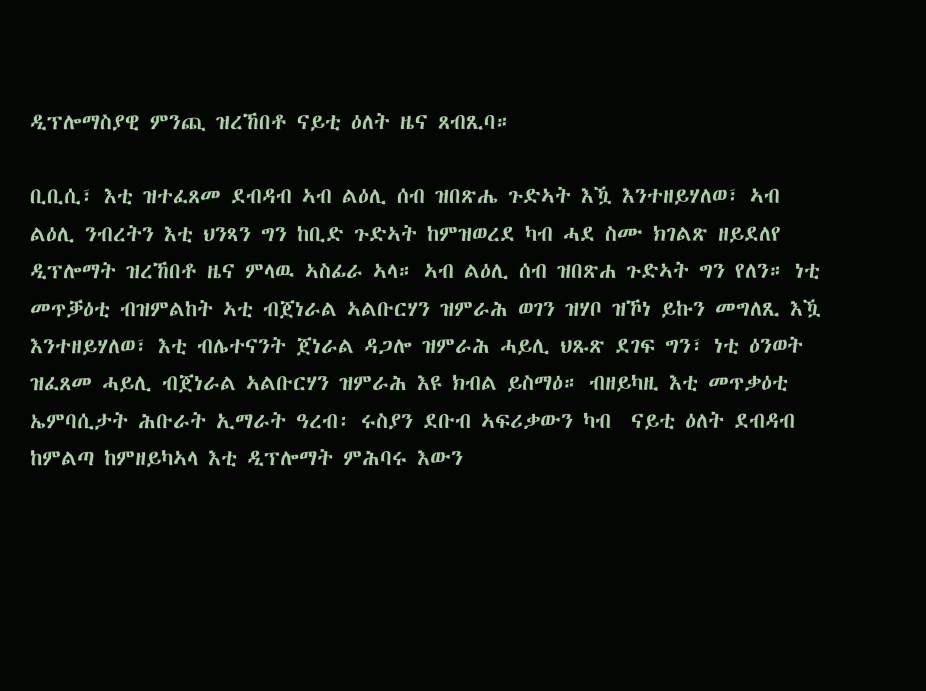ዲፕሎማስያዊ ምንጪ ዝረኸበቶ ናይቲ ዕለት ዜና ጸብጺባ።

ቢቢሲ፣ እቲ ዝተፈጸመ ደብዳብ ኣብ ልዕሊ ሰብ ዝበጽሔ ጉድኣት እዃ እንተዘይሃለወ፣ ኣብ ልዕሊ ንብረትን እቲ ህንጻን ግን ከቢድ ጉድኣት ከምዝወረደ ካብ ሓደ ስሙ ክገልጽ ዘይደለየ ዲፕሎማት ዝረኸበቶ ዜና ምላዉ ኣስፊራ ኣላ። ኣብ ልዕሊ ሰብ ዝበጽሐ ጉድኣት ግን የለን። ነቲ መጥቓዕቲ ብዝምልከት ኣቲ ብጀነራል ኣልቡርሃን ዝምራሕ ወገን ዝሃቦ ዝኾነ ይኩን መግለጺ እዃ እንተዘይሃለወ፣ እቲ ብሌተናንት ጀነራል ዳጋሎ ዝምራሕ ሓይሊ ህጹጽ ደገፍ ግን፣ ነቲ ዕንወት ዝፈጸመ ሓይሊ ብጀነራል ኣልቡርሃን ዝምራሕ እዩ ክብል ይስማዕ። ብዘይካዚ እቲ መጥቃዕቲ ኤምባሲታት ሕቡራት ኢማራት ዓረብ፡ ሩስያን ደቡብ ኣፍሪቃውን ካብ  ናይቲ ዕለት ደብዳብ ከምልጣ ከምዘይካኣላ እቲ ዲፕሎማት ምሕባሩ እውን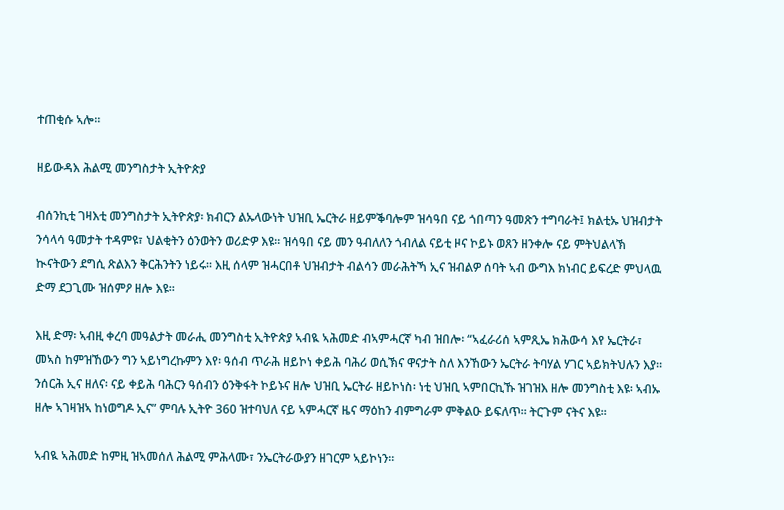ተጠቂሱ ኣሎ።

ዘይውዳእ ሕልሚ መንግስታት ኢትዮጵያ

ብሰንኪቲ ገዛእቲ መንግስታት ኢትዮጵያ፡ ክብርን ልኡላውነት ህዝቢ ኤርትራ ዘይምቕባሎም ዝሳዓበ ናይ ጎበጣን ዓመጽን ተግባራት፤ ክልቲኡ ህዝብታት ንሳላሳ ዓመታት ተዳምዩ፣ ህልቂትን ዕንወትን ወሪድዎ እዩ። ዝሳዓበ ናይ መን ዓብለለን ጎብለል ናይቲ ዞና ኮይኑ ወጸን ዘንቀሎ ናይ ምትህልላኽ ኲናትውን ደግሲ ጽልእን ቅርሕንትን ነይሩ። እዚ ሰላም ዝሓርበቶ ህዝብታት ብልሳን መራሕትኻ ኢና ዝብልዎ ሰባት ኣብ ውግእ ክነብር ይፍረድ ምህላዉ ድማ ደጋጊሙ ዝሰምዖ ዘሎ እዩ።

እዚ ድማ፡ ኣብዚ ቀረባ መዓልታት መራሒ መንግስቲ ኢትዮጵያ ኣብዪ ኣሕመድ ብኣምሓርኛ ካብ ዝበሎ፡ “ኣፈራሪሰ ኣምጺኤ ክሕውሳ እየ ኤርትራ፣ መኣስ ከምዝኸውን ግን ኣይነግረኩምን እየ፡ ዓሰብ ጥራሕ ዘይኮነ ቀይሕ ባሕሪ ወሲኽና ዋናታት ስለ እንኸውን ኤርትራ ትባሃል ሃገር ኣይክትህሉን እያ። ንሰርሕ ኢና ዘለና፡ ናይ ቀይሕ ባሕርን ዓሰብን ዕንቅፋት ኮይኑና ዘሎ ህዝቢ ኤርትራ ዘይኮነስ፡ ነቲ ህዝቢ ኣምበርኪኹ ዝገዝእ ዘሎ መንግስቲ እዩ፡ ኣብኡ ዘሎ ኣገዛዝኣ ከነወግዶ ኢና” ምባሉ ኢትዮ 360 ዝተባህለ ናይ ኣምሓርኛ ዜና ማዕከን ብምግራም ምቅልዑ ይፍለጥ። ትርጉም ናትና እዩ።

ኣብዪ ኣሕመድ ከምዚ ዝኣመሰለ ሕልሚ ምሕላሙ፣ ንኤርትራውያን ዘገርም ኣይኮነን።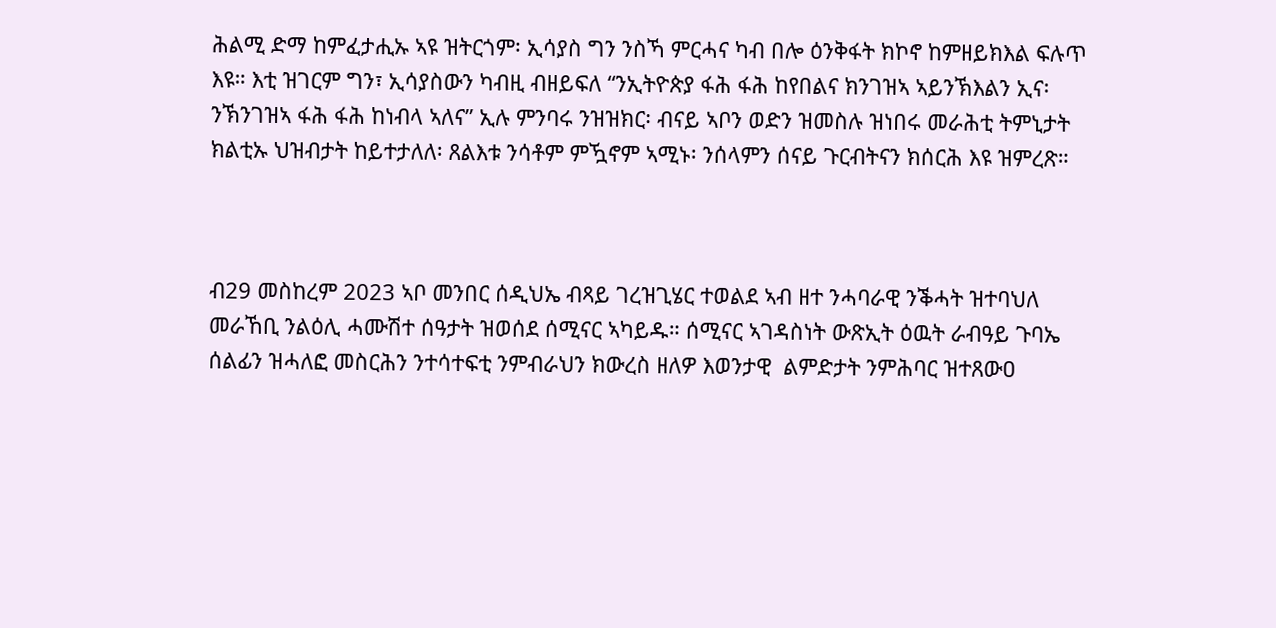ሕልሚ ድማ ከምፈታሒኡ ኣዩ ዝትርጎም፡ ኢሳያስ ግን ንስኻ ምርሓና ካብ በሎ ዕንቅፋት ክኮኖ ከምዘይክእል ፍሉጥ እዩ። እቲ ዝገርም ግን፣ ኢሳያስውን ካብዚ ብዘይፍለ “ንኢትዮጵያ ፋሕ ፋሕ ከየበልና ክንገዝኣ ኣይንኽእልን ኢና፡ ንኽንገዝኣ ፋሕ ፋሕ ከነብላ ኣለና” ኢሉ ምንባሩ ንዝዝክር፡ ብናይ ኣቦን ወድን ዝመስሉ ዝነበሩ መራሕቲ ትምኒታት ክልቲኡ ህዝብታት ከይተታለለ፡ ጸልእቱ ንሳቶም ምዃኖም ኣሚኑ፡ ንሰላምን ሰናይ ጉርብትናን ክሰርሕ እዩ ዝምረጽ።



ብ29 መስከረም 2023 ኣቦ መንበር ሰዲህኤ ብጻይ ገረዝጊሄር ተወልደ ኣብ ዘተ ንሓባራዊ ንቕሓት ዝተባህለ መራኸቢ ንልዕሊ ሓሙሽተ ሰዓታት ዝወሰደ ሰሚናር ኣካይዱ። ሰሚናር ኣገዳስነት ውጽኢት ዕዉት ራብዓይ ጉባኤ ሰልፊን ዝሓለፎ መስርሕን ንተሳተፍቲ ንምብራህን ክውረስ ዘለዎ እወንታዊ  ልምድታት ንምሕባር ዝተጸውዐ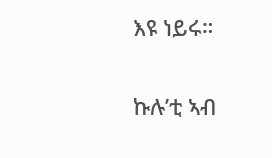እዩ ነይሩ።

ኩሉ’ቲ ኣብ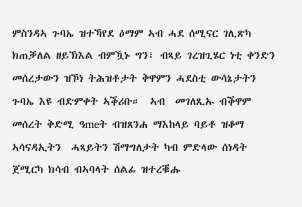ምስንዳኣ ጉባኤ ዝተኻየደ ዕማም ኣብ ሓደ ሰሚናር ገሊጽካ ክጠቓለል ዘይኽእል ብምዃኑ ግን፣ ብጻይ ገረዝጊሄር ነቲ ቀንድን መሰረታውን ዝኾነ ትሕዝቶታት ቅዋምን ሓደስቲ ውሳኔታትን ጉባኤ እዩ ብድምቀት ኣቕሪቡ።  ኣብ  መገለጺኡ ብቕዋም መሰረት ቅድሚ ዓmeት ብዝጸንሐ ማእከላይ ባይቶ ዝቆማ ኣሳናዳኢትን  ሓጻይትን ሽማግለታት ካብ ምድላው ሰነዳት ጀሚርካ ክሳብ ብኣባላት ሰልፊ ዝተረቑሑ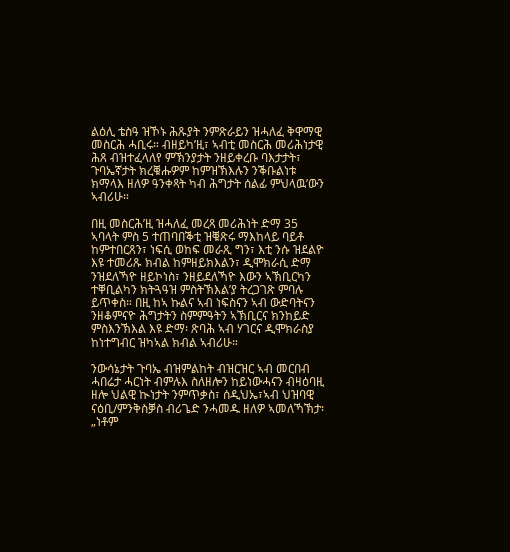ልዕሊ ቴስዓ ዝኾኑ ሕጹያት ንምጽራይን ዝሓለፈ ቅዋማዊ መስርሕ ሓቢሩ። ብዘይካ’ዚ፣ ኣብቲ መስርሕ መሪሕነታዊ ሕጸ ብዝተፈላለየ ምኽንያታት ንዘይቀረቡ ባእታታት፣ ጉባኤኛታት ክረቑሑዎም ከምዝኽእሉን ንቕቡልነቱ ክማላእ ዘለዎ ዓንቀጻት ካብ ሕግታት ሰልፊ ምህላዉ’ውን ኣብሪሁ።

በዚ መስርሕ’ዚ ዝሓለፈ መረጻ መሪሕነት ድማ 35 ኣባላት ምስ 5 ተጠባበቕቲ ዝቑጽሩ ማእከላይ ባይቶ ከምተበርጸን፣ ነፍሲ ወከፍ መራጺ ግን፣ እቲ ንሱ ዝደልዮ እዩ ተመሪጹ ክብል ከምዘይክእልን፣ ዲሞክራሲ ድማ ንዝደለኻዮ ዘይኮነስ፣ ንዘይደለኻዮ እውን ኣኽቢርካን ተቐቢልካን ክትጓዓዝ ምስትኽእል’ያ ትረጋገጽ ምባሉ ይጥቀስ። በዚ ከኣ ኩልና ኣብ ነፍስናን ኣብ ውድባትናን ንዘቆምናዮ ሕግታትን ስምምዓትን ኣኽቢርና ክንከይድ ምስእንኽእል እዩ ድማ፡ ጽባሕ ኣብ ሃገርና ዲሞክራስያ ከነተግብር ዝካኣል ክብል ኣብሪሁ።

ንውሳኔታት ጉባኤ ብዝምልከት ብዝርዝር ኣብ መርበብ ሓበሬታ ሓርነት ብምሉእ ስለዘሎን ከይነውሓናን ብዛዕባዚ ዘሎ ህልዊ ኲነታት ንምጥቃስ፣ ሰዲህኤ፣ኣብ ህዝባዊ ናዕቢ/ምንቅስቓስ ብሪጌድ ንሓመዱ ዘለዎ ኣመለኻኽታ፡ „ነቶም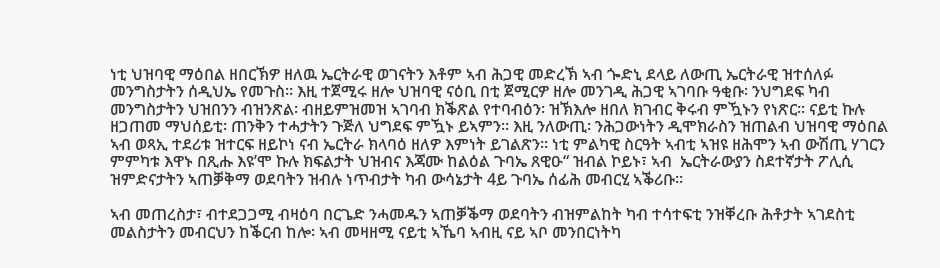ነቲ ህዝባዊ ማዕበል ዘበርኽዎ ዘለዉ ኤርትራዊ ወገናትን እቶም ኣብ ሕጋዊ መድረኽ ኣብ ጐድኒ ደላይ ለውጢ ኤርትራዊ ዝተሰለፉ መንግስታትን ሰዲህኤ የመጉስ። እዚ ተጀሚሩ ዘሎ ህዝባዊ ናዕቢ በቲ ጀሚርዎ ዘሎ መንገዲ ሕጋዊ ኣገባቡ ዓቂቡ፡ ንህግደፍ ካብ መንግስታትን ህዝበንን ብዝንጽል፡ ብዘይምዝመዝ ኣገባብ ክቕጽል የተባብዕን፡ ዝኽእሎ ዘበለ ክገብር ቅሩብ ምዃኑን የነጽር። ናይቲ ኩሉ ዘጋጠመ ማህሰይቲ፡ ጠንቅን ተሓታትን ጉጅለ ህግደፍ ምዃኑ ይኣምን። እዚ ንለውጢ፡ ንሕጋውነትን ዲሞክራስን ዝጠልብ ህዝባዊ ማዕበል ኣብ ወጻኢ ተደሪቱ ዝተርፍ ዘይኮነ ናብ ኤርትራ ክላባዕ ዘለዎ እምነት ይገልጽን። ነቲ ምልካዊ ስርዓት ኣብቲ ኣዝዩ ዘሕሞን ኣብ ውሽጢ ሃገርን ምምካቱ እዋኑ በጺሑ እዩ’ሞ ኩሉ ክፍልታት ህዝብና እጃሙ ከልዕል ጉባኤ ጸዊዑ“ ዝብል ኮይኑ፣ ኣብ  ኤርትራውያን ስደተኛታት ፖሊሲ ዝምድናታትን ኣጠቓቅማ ወደባትን ዝብሉ ነጥብታት ካብ ውሳኔታት 4ይ ጉባኤ ሰፊሕ መብርሂ ኣቕሪቡ።

ኣብ መጠረስታ፣ ብተደጋጋሚ ብዛዕባ በርጌድ ንሓመዱን ኣጠቓቕማ ወደባትን ብዝምልከት ካብ ተሳተፍቲ ንዝቐረቡ ሕቶታት ኣገደስቲ መልስታትን መብርህን ከቕርብ ከሎ፡ ኣብ መዛዘሚ ናይቲ ኣኼባ ኣብዚ ናይ ኣቦ መንበርነትካ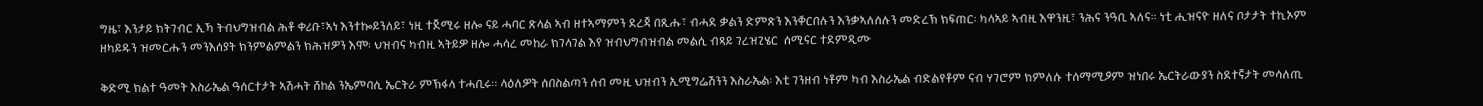ግዜ፣ እንታይ ክትገብር ኢኻ ትብህግዝብል ሕቶ ቀሪቡ፣ኣነ እንተኰይንለይ፣ ነዚ ተጀሚሩ ዘሎ ናይ ሓባር ጽላል ኣብ ዘተኣማምን ደረጃ በጺሑ፣ ብሓደ ቃልን ድምጽን እንቐርበሉን እንቃኣለሰሉን መድረኽ ክፍጠር፡ ካላኣይ ኣብዚ እዋንዚ፣ ንሕና ንዓቢ ኣለና። ነቲ ሒዝናዮ ዘለና ቦታታት ተኪኦም ዘካይዱን ዝመርሑን መንእሰያት ክንምልምልን ክሕዝዎን እሞ፡ ህዝብና ካብዚ ኣትይዎ ዘሎ ሓሳረ መከራ ክገላገል እየ ዝብህግብዝብል መልሲ ብጻይ ገረዝጊሄር  ሰሚናር ተደምዲሙ

ቅድሚ ክልተ ዓመት እስራኤል ዓሰርተታት ኣሽሓት ሸከል ንኤምባሲ ኤርትራ ምኽፋላ ተሓቢሩ። ላዕለዎት ሰበስልጣን ሰብ መዚ ህዝብን ኢሚግሬሽንን እስራኤል፡ እቲ ገንዘብ ነቶም ካብ እስራኤል ብድልየቶም ናብ ሃገሮም ክምለሱ ተሰማሚዖም ዝነበሩ ኤርትራውያን ስደተኛታት መሳለጢ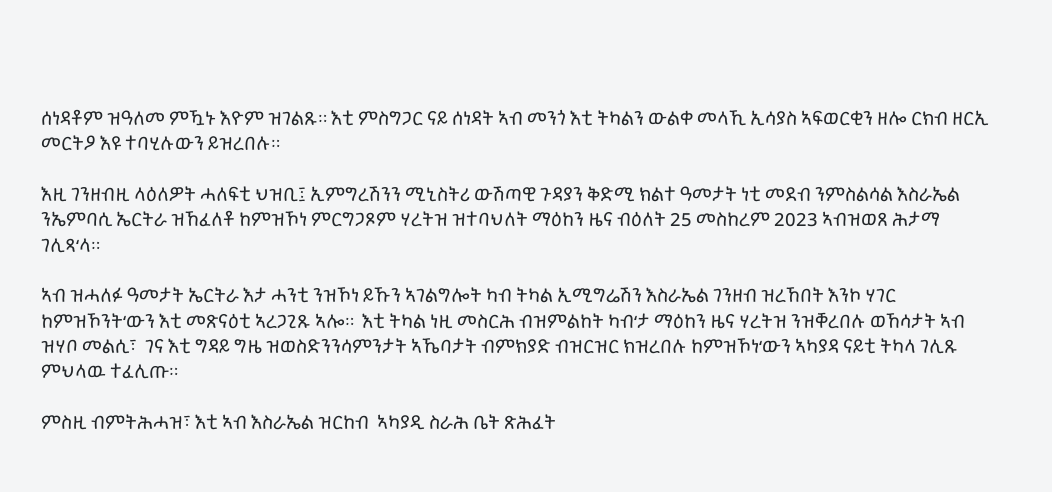ሰነዳቶም ዝዓለመ ምዃኑ እዮም ዝገልጹ። እቲ ምስግጋር ናይ ሰነዳት ኣብ መንጎ እቲ ትካልን ውልቀ መላኺ ኢሳያስ ኣፍወርቂን ዘሎ ርክብ ዘርኢ መርትዖ እዩ ተባሂሉውን ይዝረበሉ።

እዚ ገንዘብዚ ላዕለዎት ሓለፍቲ ህዝቢ፤ ኢምግረሽንን ሚኒስትሪ ውሽጣዊ ጉዳያን ቅድሚ ክልተ ዓመታት ነቲ መደብ ንምስልሳል እስራኤል ንኤምባሲ ኤርትራ ዝኸፈለቶ ከምዝኾነ ምርግጋጾም ሃረትዝ ዝተባህለት ማዕከን ዜና ብዕለት 25 መስከረም 2023 ኣብዝወጸ ሕታማ ገሊጻ‘ላ።

ኣብ ዝሓለፉ ዓመታት ኤርትራ እታ ሓንቲ ንዝኾነ ይኹን ኣገልግሎት ካብ ትካል ኢሚግሬሽን እስራኤል ገንዘብ ዝረኸበት እንኮ ሃገር ከምዝኾንት‘ውን እቲ መጽናዕቲ ኣረጋጊጹ ኣሎ።  እቲ ትካል ነዚ መስርሕ ብዝምልከት ካብ‘ታ ማዕከን ዜና ሃረትዝ ንዝቐረበሉ ወኸሳታት ኣብ ዝሃቦ መልሲ፣  ገና እቲ ግዳይ ግዜ ዝወስድንንሳምንታት ኣኼባታት ብምክያድ ብዝርዝር ክዝረበሉ ከምዝኾነ‘ውን ኣካያዳ ናይቲ ትካላ ገሊጹ ምህላዉ ተፈሊጡ።

ምስዚ ብምትሕሓዝ፣ እቲ ኣብ እስራኤል ዝርከብ  ኣካያዲ ስራሕ ቤት ጽሕፈት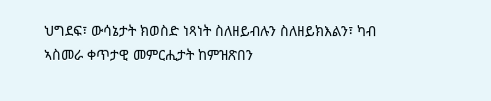ህግደፍ፣ ውሳኔታት ክወስድ ነጻነት ስለዘይብሉን ስለዘይክእልን፣ ካብ ኣስመራ ቀጥታዊ መምርሒታት ከምዝጽበን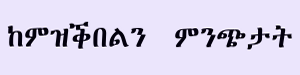ከምዝቕበልን  ምንጭታት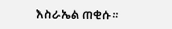እስራኤል ጠቂሱ።